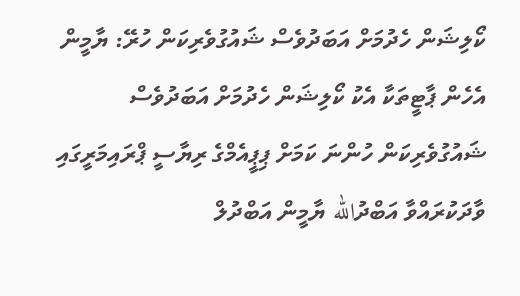ކޯލިޝަން ހެދުމަށް އަބަދުވެސް ޝައުގުވެރިކަން ހުރޭ: ޔާމީން
އެހެން ޕާޓީތަކާ އެކު ކޯލިޝަން ހެދުމަށް އަބަދުވެސް ޝައުގުވެރިކަން ހުންނަ ކަމަށް ޕިޕީއެމްގެ ރިޔާސީ ޕްރައިމަރީގައި ވާދަކުރައްވާ އަބްދުالله ޔާމީން އަބްދުލް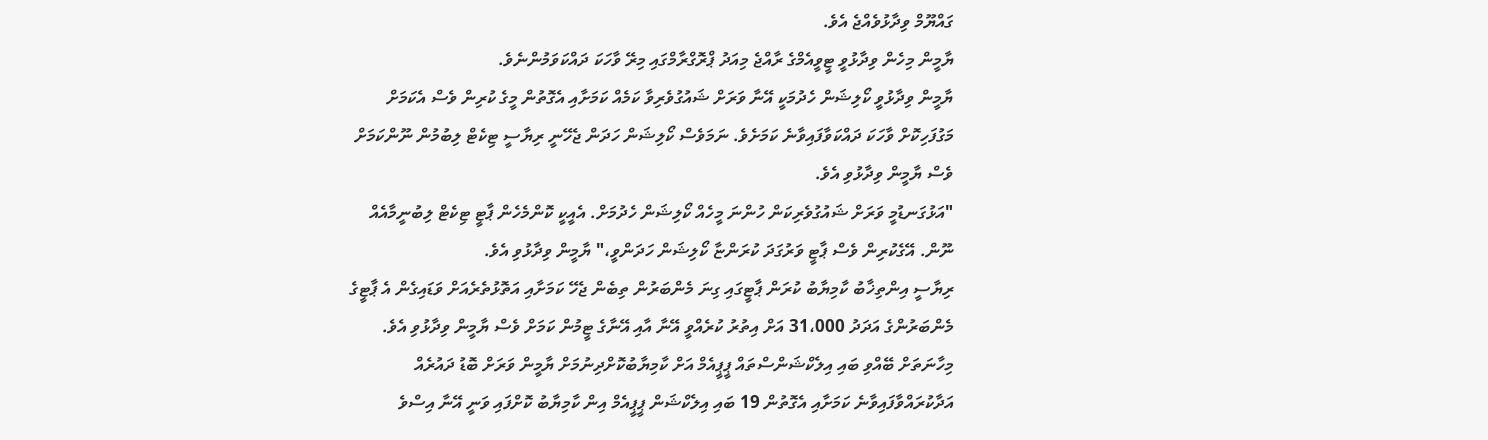ގައްޔޫމް ވިދާޅުވެއްޖެ އެވެ.
ޔާމީން މިހެން ވިދާޅުވީ ޓީވީއެމްގެ ރާއްޖެ މިއަދު ޕްރޮގްރާމްގައި މިރޭ ވާހަކަ ދައްކަވަމުންނެވެ.
ޔާމީން ވިދާޅުވީ ކޯލިޝަން ހެދުމަކީ އޭނާ ވަރަށް ޝައުގުވެރިވާ ކަމެއް ކަމަށާއި އެގޮތުން މީގެ ކުރިން ވެސް އެކަމަށް މަގުފަހިކޮށް ވާހަކަ ދައްކަވާފައިވާނެ ކަމަށެވެ. ނަމަވެސް ކޯލިޝަން ހަދަން ޖެހޭނީ ރިޔާސީ ޓިކެޓް ލިބުމުން ނޫންކަމަށް ވެސް ޔާމީން ވިދާޅުވި އެވެ.
"އަޅުގަނޑުމީ ވަރަށް ޝައުގުވެރިކަން ހުންނަ މީހެއް ކޯލިޝަން ހެދުމަށް. އެއީކީ ކޮންމެހެން ޕާޓީ ޓިކެޓް ލިބުނީމާއެއް ނޫން. އޭގެކުރިން ވެސް ޕާޓީ ވަރުގަދަ ކުރަންޏާ ކޯލިޝަން ހަދަންވީ،" ޔާމީން ވިދާޅުވި އެވެ.
ރިޔާސީ އިންތިޚާބު ކާމިޔާބު ކުރަން ޕާޓީގައި ގިނަ މެންބަރުން ތިބެން ޖެހޭ ކަމަށާއި އަތޮޅުތެރެއަށް ވަޑައިގެން އެ ޕާޓީގެ މެންބަރުންގެ އަދަދު 31،000 އަށް އިތުރު ކުރެއްވީ އޭނާ އާއި އޭނާގެ ޓީމުން ކަމަށް ވެސް ޔާމީން ވިދާޅުވި އެވެ.
މިހާނަތަށް ބޭއްވި ބައި އިލެކްޝަންސްތައް ޕީޕީއެމް އަށް ކާމިޔާބުކޮށްދިނުމަށް ޔާމީން ވަރަށް ބޮޑު ދައުރެއް އަދާކުރައްވާފައިވާނެ ކަމަށާއި އެގޮތުން 19 ބައި އިލެކްޝަން ޕީޕީއެމް އިން ކާމިޔާބު ކޮށްފައި ވަނީ އޭނާ އިސްވެ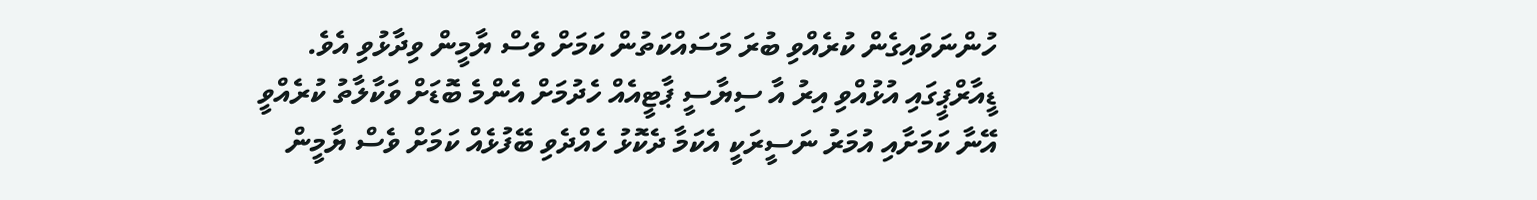ހުންނަވައިގެން ކުރެއްވި ބުރަ މަސައްކަތުން ކަމަށް ވެސް ޔާމީން ވިދާޅުވި އެވެ.
ޑީއާރްޕީގައި އުޅުއްވި އިރު އާ ސިޔާސީ ޕާޓީއެއް ހެދުމަށް އެންމެ ބޮޑަށް ވަކާލާތު ކުރެއްވީ އޭނާ ކަމަށާއި އުމަރު ނަސީރަކީ އެކަމާ ދެކޮޅު ހެއްދެވި ބޭފުޅެއް ކަމަށް ވެސް ޔާމީން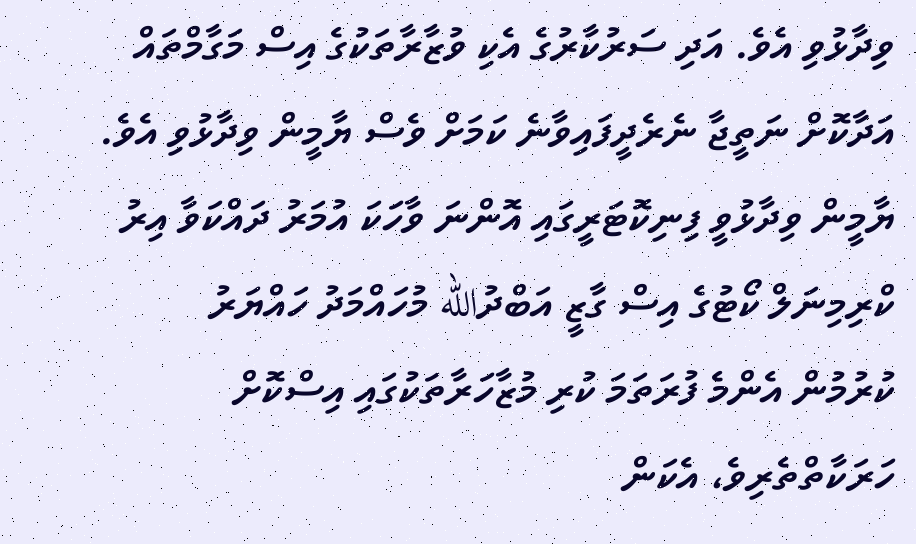ވިދާޅުވި އެވެ. އަދި ސަރުކާރުގެ އެކި ވުޒާރާތަކުގެ އިސް މަގާމްތައް އަދާކޮށް ނަތީޖާ ނެރެދީފައިވާނެ ކަމަށް ވެސް ޔާމީން ވިދާޅުވި އެވެ.
ޔާމީން ވިދާޅުވީ ފިނިކޮޓަރީގައި އޮންނަ ވާހަކަ އުމަރު ދައްކަވާ އިރު ކްރިމިނަލް ކޯޓުގެ އިސް ގާޒީ އަބްދުالله މުހައްމަދު ހައްޔަރު ކުރުމުން އެންމެ ފުރަތަމަ ކުރި މުޒާހަރާތަކުގައި އިސްކޮށް ހަރަކާތްތެރިވެ، އެކަން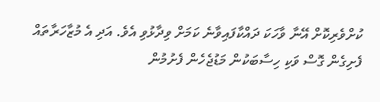ކުށްވެރިކޮށް އޭނާ ވާހަކަ ދައްކާފައިވާނެ ކަމަށް ވިދާޅުވި އެވެ. އަދި އެ މުޒާހަރާތައް ފެށިގެން ގޮސް ވަކި ހިސާބަކުން މަޑުޖެހެން ފެށުމުން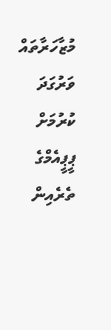މުޒާހަރާތައް ވަރުގަދަ ކުރުމަށް ޕީޕީއެމްގެ ތެރެއިން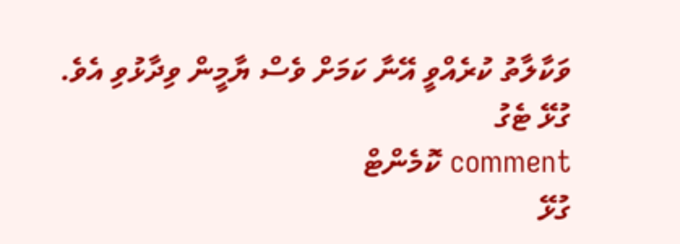ވަކާލާތު ކުރެއްވީ އޭނާ ކަމަށް ވެސް ޔާމީން ވިދާޅުވި އެވެ.
ގުޅޭ ޓެގު
comment ކޮމެންޓް
ގުޅޭ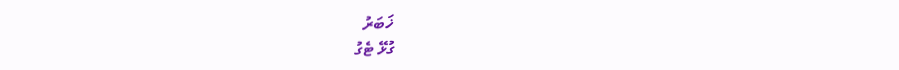ޚަބަރު
ގުޅޭ ޓެގު